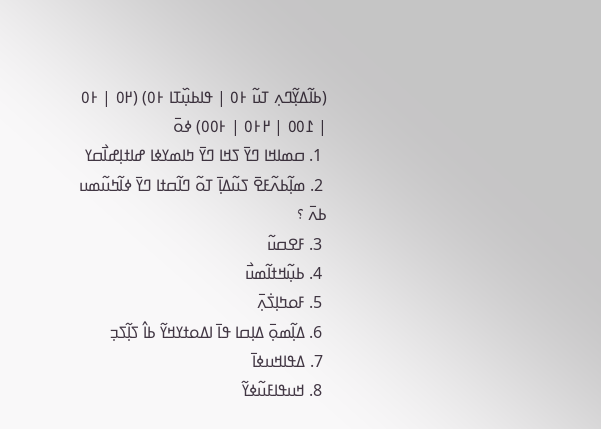(ߕߊ߬ߡߌ߲߬ߣߍ߲ ߠߎ߬ ߅߀ | ߟߊߕߎ߲߰ߠߊ ߅߀) (߂߀ | ߅߀ | ߁߀߀ | ߂߅߀ | ߅߀߀) ߦߋ߫
 1. ߛߘߊߞߊ ߣߌ߫ ߖߞߊ ߣߌ߫ ߤߊߘߌߦߊ ߝߊߙߊ߲ߝߊ߯ߛߌ
 2. ߘߊ߲߬ߕߍ߬ߓߐ߫ ߖߎ߬ߡߊ߲߫ ߠߋ߬ ߣߊ߬ߛߙߊ ߣߌ߫ ߦߊ߬ߤߎ߬ߘߎ ߕߍ߫ ؟
 3. ߓߐߛߎ߬
 4. ߕߎ߲߬ߞߙߊ߬ߘߎ߯
 5. ߓߋߤߊ߲ߖ߭ߍ߲߫
 6. ߡߊ߲߬ߘߋ߲߫ ߡߊ߲ߛߊ ߟߊ߫ ߊߡߋߙߌߞߌ߬ ߕߊ߮ ߖߊ߲߬ߖߏ߲
 7. ߡߟߊߞߎߦߊ߫
 8. ߞߎߟߊߓߎ߬ߦߌ߬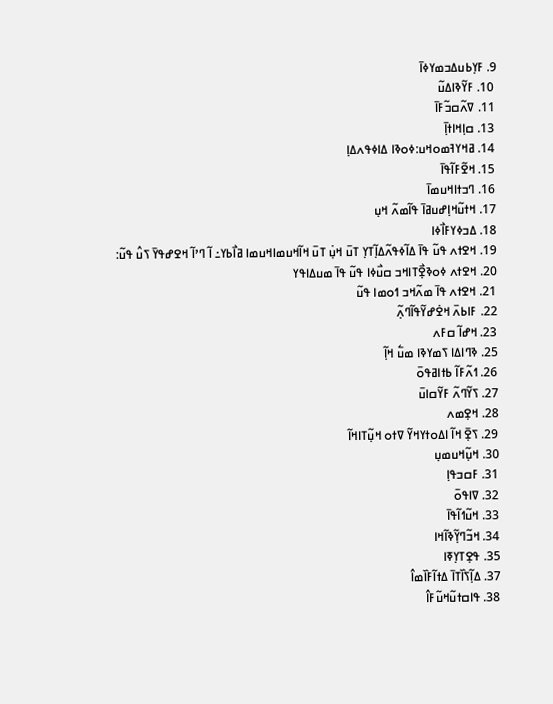9. ߓߌ߲ߕߎߡߏߘߌߦߊ߫
 10. ߓߌ߬ߢߊߡߎ߬
 11. ߜߍ߬ߛߏ߬ߓߊ߫
 13. ߛߊ߲ߞߊߙߊ߲߫
 14. ߥߞߌߔߘߋߞߎ:ߦߋߢߊ ߡߊߦߟߍߡߊ߲
 15. ߞߐ߬ߓߊ߬ߟߊ߫
 16. ߣߏߙߊߞߎߘߊ߫
 17. ߞߙߎ߬ߞߊ߲ߝߎߥߊ߫ ߟߊ߬ߘߍ߬ ߞߎ߲
 18. ߡߏߦߌߓߊ߯ߦߊ
 19. ߞߐߙߍ ߟߎ߬ ߟߊ߫ ߡߊ߬ߦߟߍ߬ߡߊ߲߬ߠߌ߲ ߠߎ߫ ߞߎ߲߭ ߠߎ߫ ߞߊ߬ߞߎߘߊߞߎߘߊ ߥߊ߯ߕߌ߸ ߊ߬ ߣߴߊ߬ ߞߐߝߟߌ߫ ߖߎ߮ ߟߎ߬:
 20. ߞߐߙߍ ߦߋߢߐ߲߯ߠߊߞߏ ߛߎ߯ߦߊ ߟߎ߬ ߟߊ߫ ߘߎߡߊߟߌ
 21. ߞߐߙߍ ߟߊ߫ ߘߍ߬ߞߏ ߗߋߘߊ ߟߎ߬
 22. ߓߊߕߍ߫ ߞߐ߭ߝߌ߬ߟߊ߬ߣߍ߲߬
 23. ߞߝߊ߬ ߛߓߍ
 25. ߢߣߊߡߊ ߖߘߌߢߊ ߘߎ߱ ߞߊ߲߬
 26. ߗߍ߬ߓߊ߬ ߕߙߊߥߟߋ߫
 27. ߖߌ߬ߣߍ߬ ߓߌ߬ߛߊߎ߫
 28. ߞߐ߲ߘߍ
 29. ߖߐ߲߫ ߞߊ߬ ߊߡߋߙߌߞߌ߬ ߜߙߋ ߞߎ߲߬ߠߊߞߊ߬
 30. ߞߎ߲߬ߞߎߘߎ߲
 31. ߓߛߏߟߊ߲
 32. ߜߊߟߋ߫
 33. ߞߎ߬ߗߊ߬ߟߊ߫
 34. ߞߏ߬ߣߌ߲߬ߢߊ߬ߞߊ
 35. ߟߐ߲ߠߌ߲ߧߊ
 37. ߡߊ߲߬ߖߊ߰ߠߊ߫ ߡߙߊ߬ߓߊ߰ߘߊ߮
 38. ߟߊߛߙߎ߬ߞߎ߬ߓߊ߮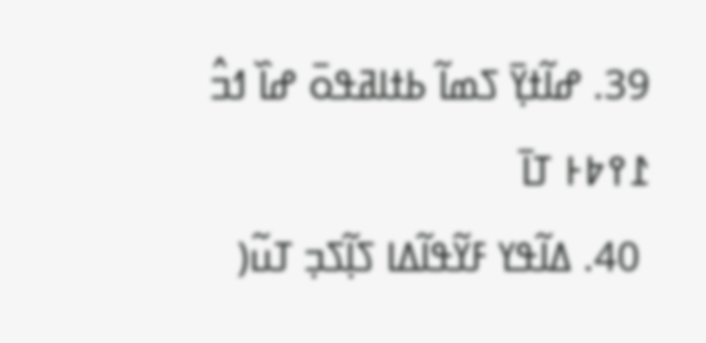39. ߝߊ߬ߙߌ߲߫ ߖߘߊ߬ ߕߙߊߥߟߋ߫ ߝߊ߰ ߗߏ߮ ߁߉߈߅ ߠߊ߫
 40. ߡߊ߬ߟߌ ߓߌ߬ߟߊ߬ߡߊ ߖߊ߲߬ߖߏ߲ ߠߎ߬(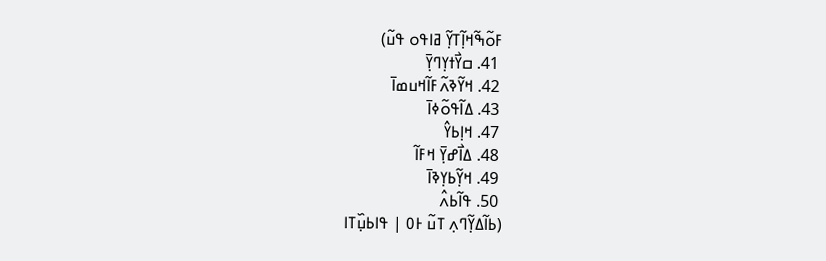ߓߋ߬ߒ߬ߞߊ߲߬ߠߌ߲߬ ߥߊߟߋ ߟߎ߬)
 41. ߛߌ߯ߙߌ߲ߣߌ߲߫
 42. ߞߌ߬ߢߍ߬ߓߊ߬ߞߎߘߊ߫
 43. ߡߊ߬ߟߋ߬ߦߊ߫
 47. ߞߊ߲ߕߌ߮
 48. ߡߊ߯ߝߌ߲߫ ߞߓߊ߬
 49. ߞߌ߲߬ߕߌ߲ߢߊ߫
 50. ߟߊ߬ߕߍ߮
(ߕߊ߬ߡߌ߲߬ߣߍ߲ ߠߎ߬ ߅߀ | ߟߊߕߎ߲߰ߠߊ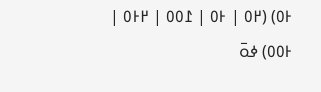߅߀) (߂߀ | ߅߀ | ߁߀߀ | ߂߅߀ | ߅߀߀) ߦߋ߫